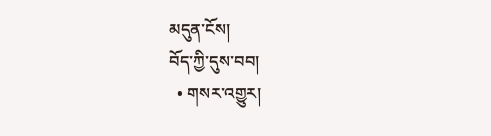མདུན་ངོས།
བོད་ཀྱི་དུས་བབ།
  • གསར་འགྱུར།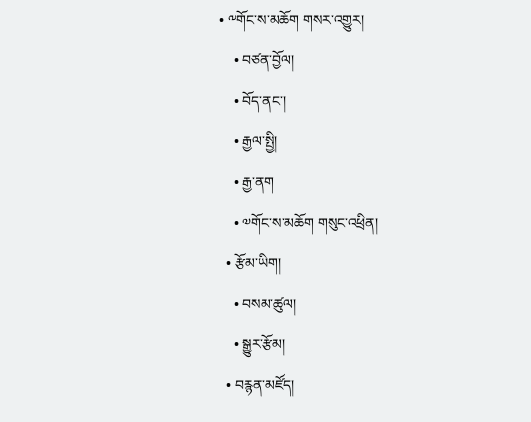• ༸གོང་ས་མཆོག གསར་འགྱུར།
    • བཙན་བྱོལ།
    • བོད་ནང་།
    • རྒྱལ་སྤྱི།
    • རྒྱ་ནག
    • ༧གོང་ས་མཆོག གསུང་འཕྲིན།
  • རྩོམ་ཡིག།
    • བསམ་ཚུལ།
    • སྒྱུར་རྩོམ།
  • བརྙན་མཛོད།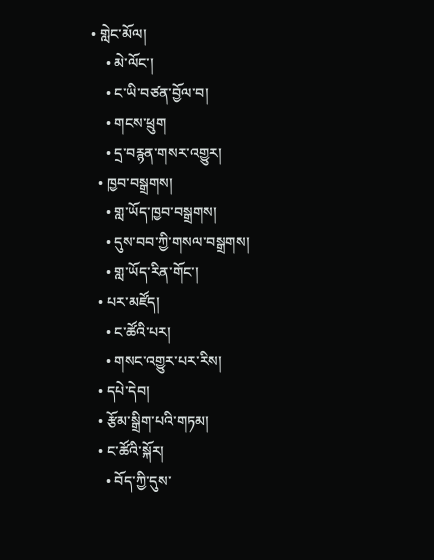• གླེང་མོལ།
    • མེ་ལོང་།
    • ང་ཡི་བཙན་བྱོལ་བ།
    • གངས་ཕྲུག
    • དྲ་བརྙན་གསར་འགྱུར།
  • ཁྱབ་བསྒྲགས།
    • གླ་ཡོད་ཁྱབ་བསྒྲགས།
    • དུས་བབ་ཀྱི་གསལ་བསྒྲགས།
    • གླ་ཡོད་རིན་གོང་།
  • པར་མཛོད།
    • ང་ཚོའི་པར།
    • གསང་འགྱུར་པར་རིས།
  • དཔེ་དེབ།
  • རྩོམ་སྒྲིག་པའི་གཏམ།
  • ང་ཚོའི་སྐོར།
    • བོད་ཀྱི་དུས་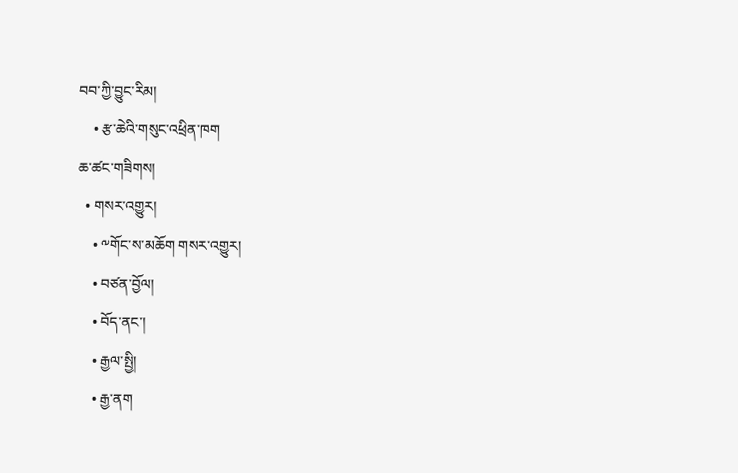བབ་ཀྱི་བྱུང་རིམ།
    • རྩ་ཆེའི་གསུང་འཕྲིན་ཁག
ཆ་ཚང་གཟིགས།
  • གསར་འགྱུར།
    • ༸གོང་ས་མཆོག གསར་འགྱུར།
    • བཙན་བྱོལ།
    • བོད་ནང་།
    • རྒྱལ་སྤྱི།
    • རྒྱ་ནག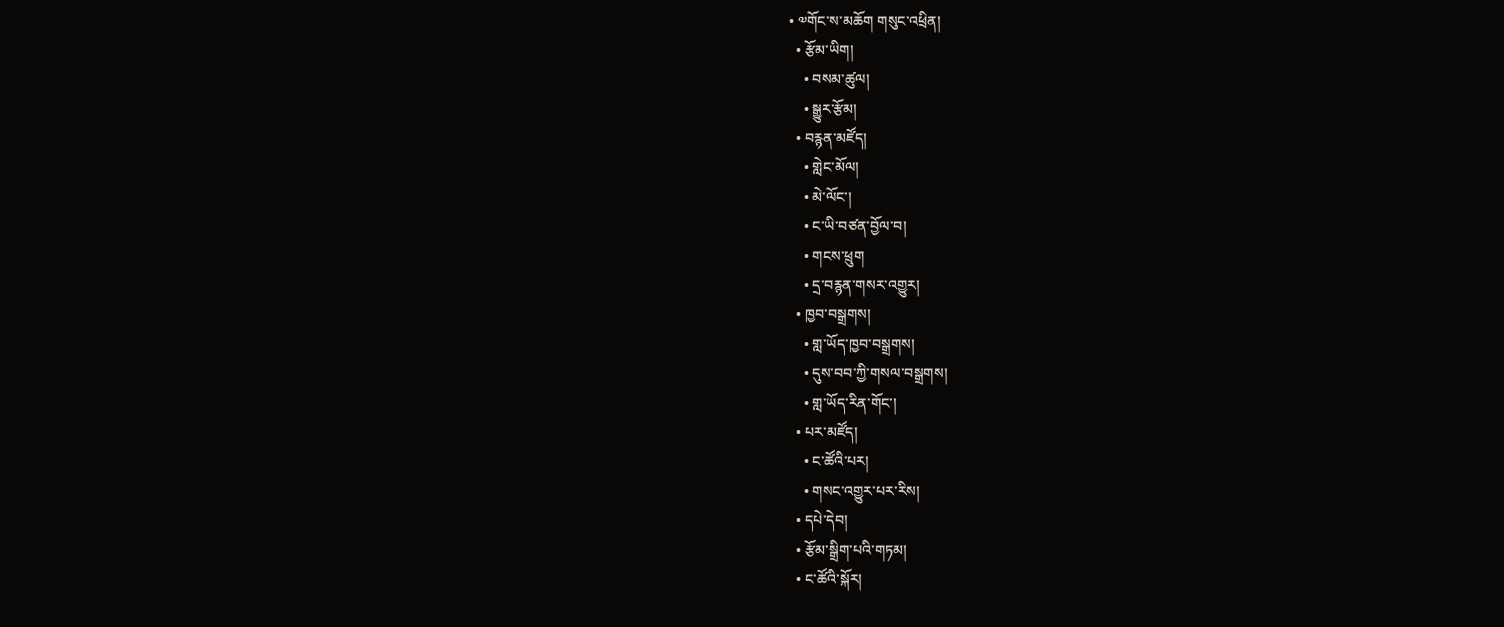• ༧གོང་ས་མཆོག གསུང་འཕྲིན།
  • རྩོམ་ཡིག།
    • བསམ་ཚུལ།
    • སྒྱུར་རྩོམ།
  • བརྙན་མཛོད།
    • གླེང་མོལ།
    • མེ་ལོང་།
    • ང་ཡི་བཙན་བྱོལ་བ།
    • གངས་ཕྲུག
    • དྲ་བརྙན་གསར་འགྱུར།
  • ཁྱབ་བསྒྲགས།
    • གླ་ཡོད་ཁྱབ་བསྒྲགས།
    • དུས་བབ་ཀྱི་གསལ་བསྒྲགས།
    • གླ་ཡོད་རིན་གོང་།
  • པར་མཛོད།
    • ང་ཚོའི་པར།
    • གསང་འགྱུར་པར་རིས།
  • དཔེ་དེབ།
  • རྩོམ་སྒྲིག་པའི་གཏམ།
  • ང་ཚོའི་སྐོར།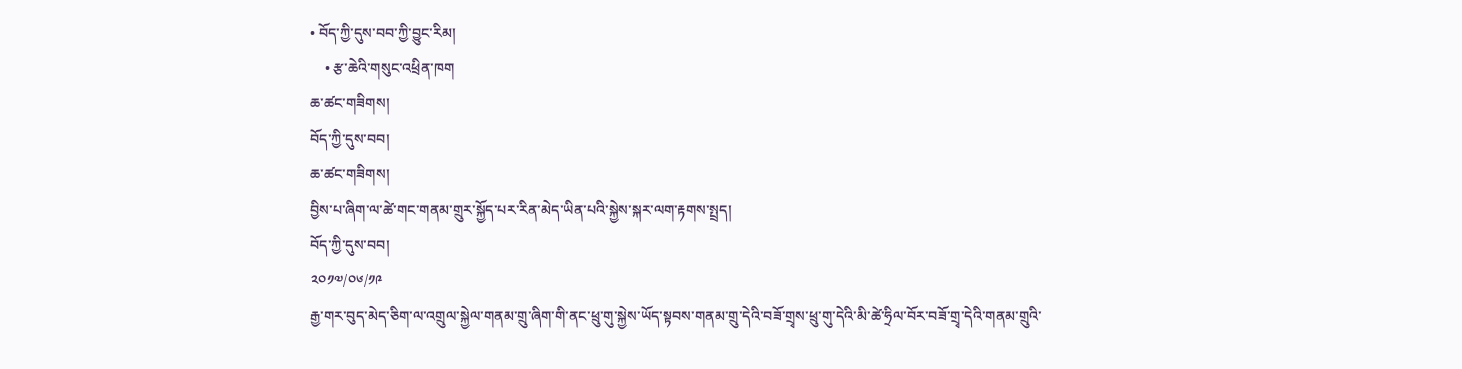• བོད་ཀྱི་དུས་བབ་ཀྱི་བྱུང་རིམ།
    • རྩ་ཆེའི་གསུང་འཕྲིན་ཁག
ཆ་ཚང་གཟིགས།
བོད་ཀྱི་དུས་བབ།
ཆ་ཚང་གཟིགས།
བྱིས་པ་ཞིག་ལ་ཚེ་གང་གནམ་གྲུར་སྐྱོད་པར་རིན་མེད་ཡིན་པའི་སྐྱེས་སྐར་ལག་རྟགས་སྤྲད།
བོད་ཀྱི་དུས་བབ།
༢༠༡༧/༠༦/༡༩
རྒྱ་གར་བུད་མེད་ཅིག་ལ་འགྲུལ་སྐྱེལ་གནམ་གྲུ་ཞིག་གི་ནང་ཕྲུ་གུ་སྐྱེས་ཡོད་སྟབས་གནམ་གྲུ་དེའི་བཟོ་གྲྭས་ཕྲུ་གུ་དེའི་མི་ཚེ་ཧྲིལ་བོར་བཟོ་གྲྭ་དེའི་གནམ་གྲུའི་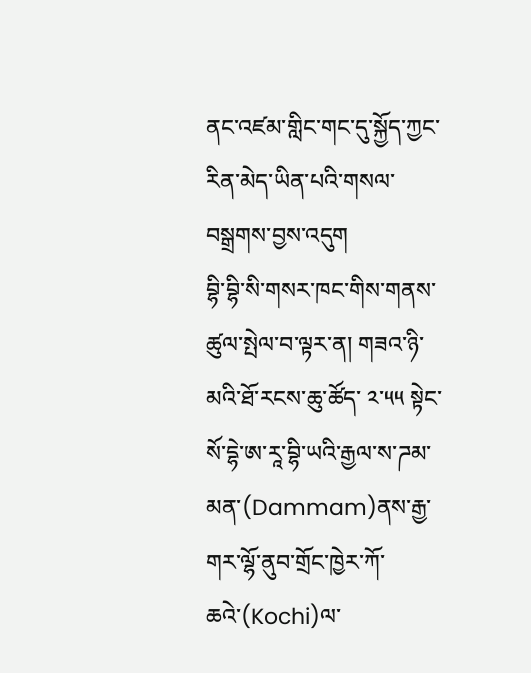ནང་འཛམ་གླིང་གང་དུ་སྐྱོད་ཀྱང་རིན་མེད་ཡིན་པའི་གསལ་བསྒྲགས་བྱས་འདུག
བྷི་བྷི་སི་གསར་ཁང་གིས་གནས་ཚུལ་སྤེལ་བ་ལྟར་ན། གཟའ་ཉི་མའི་ཐོ་རངས་ཆུ་ཚོད་ ༢་༥༥ སྟེང་སོ་དྷེ་ཨ་རཱ་བྷི་ཡའི་རྒྱལ་ས་ཌམ་མན་(Dammam)ནས་རྒྱ་གར་ལྷོ་ནུབ་གྲོང་ཁྱེར་ཀོ་ཆའེ་(Kochi)ལ་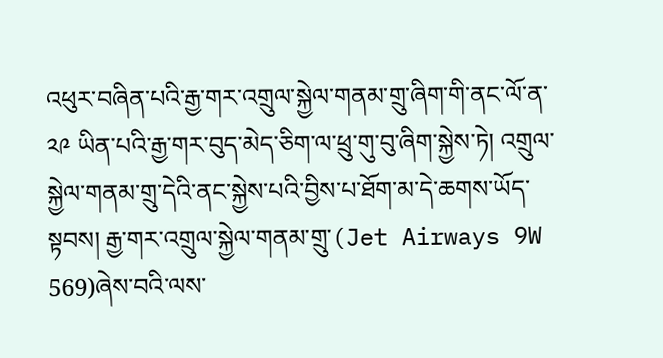འཕུར་བཞིན་པའི་རྒྱ་གར་འགྲུལ་སྐྱེལ་གནམ་གྲུ་ཞིག་གི་ནང་ལོ་ན་ ༢༩ ཡིན་པའི་རྒྱ་གར་བུད་མེད་ཅིག་ལ་ཕྲུ་གུ་བུ་ཞིག་སྐྱེས་ཏེ། འགྲུལ་སྐྱེལ་གནམ་གྲུ་དེའི་ནང་སྐྱེས་པའི་བྱིས་པ་ཐོག་མ་དེ་ཆགས་ཡོད་སྟབས། རྒྱ་གར་འགྲུལ་སྐྱེལ་གནམ་གྲུ་(Jet Airways 9W 569)ཞེས་བའི་ལས་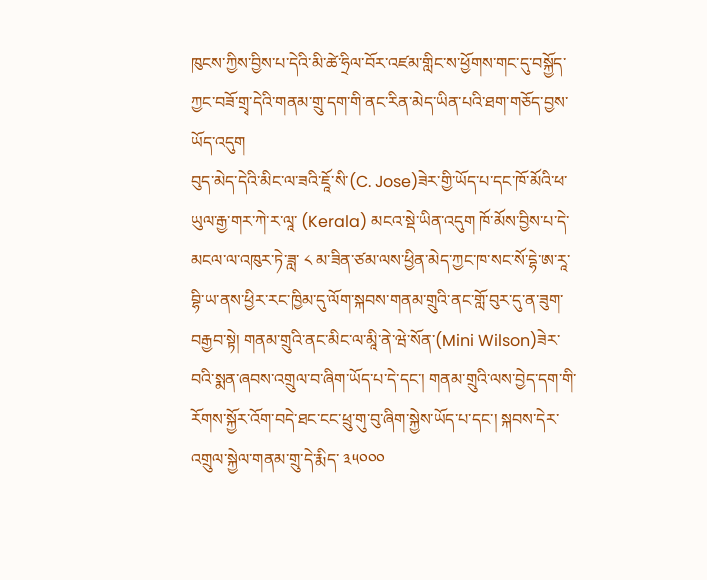ཁུངས་ཀྱིས་བྱིས་པ་དེའི་མི་ཚེ་ཧྲིལ་བོར་འཛམ་གླིང་ས་ཕྱོགས་གང་དུ་བསྐྱོད་ཀྱང་བཟོ་གྲྭ་དེའི་གནམ་གྲུ་དག་གི་ནང་རིན་མེད་ཡིན་པའི་ཐག་གཅོད་བྱས་ཡོད་འདུག
བུད་མེད་དེའི་མིང་ལ་ཟའི་ཇཱོ་སི་(C. Jose)ཟེར་གྱི་ཡོད་པ་དང་ཁོ་མོའི་ཕ་ཡུལ་རྒྱ་གར་ཀེ་ར་ལཱ་ (Kerala) མངའ་སྡེ་ཡིན་འདུག ཁོ་མོས་བྱིས་པ་དེ་མངལ་ལ་འཁུར་ཏེ་ཟླ་ ༨ མ་ཟིན་ཙམ་ལས་ཕྱིན་མེད་ཀྱང་ཁ་སང་སོ་དྷེ་ཨ་རཱ་བྷི་ཡ་ནས་ཕྱིར་རང་ཁྱིམ་དུ་ལོག་སྐབས་གནམ་གྲུའི་ནང་གློ་བུར་དུ་ན་ཟུག་བརྒྱབ་སྟེ། གནམ་གྲུའི་ནང་མིང་ལ་མཱི་ནེ་ཝེ་སོན་(Mini Wilson)ཟེར་བའི་སྨན་ཞབས་འགྲུལ་བ་ཞིག་ཡོད་པ་དེ་དང་། གནམ་གྲུའི་ལས་བྱེད་དག་གི་རོགས་སྐྱོར་འོག་བདེ་ཐང་ངང་ཕྲུ་གུ་བུ་ཞིག་སྐྱེས་ཡོད་པ་དང་། སྐབས་དེར་འགྲུལ་སྐྱེལ་གནམ་གྲུ་དེ་རྨིད་ ༣༥༠༠༠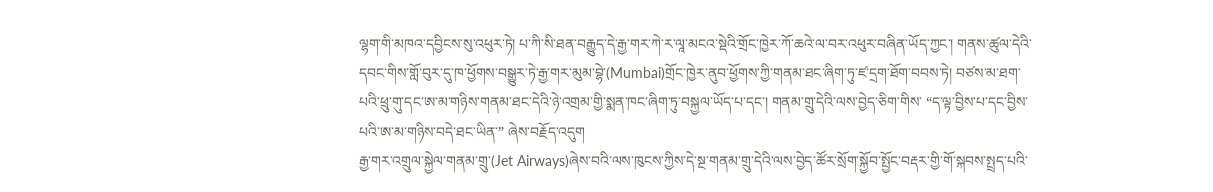ལྷག་གི་མཁའ་དབྱིངས་སུ་འཕུར་ཏེ། པ་ཀི་སི་ཐན་བརྒྱུད་དེ་རྒྱ་གར་ཀེ་ར་ལཱ་མངའ་སྡེའི་གྲོང་ཁྱེར་ཀོ་ཆའེ་ལ་བར་འཕུར་བཞིན་ཡོད་ཀྱང་། གནས་ཚུལ་དེའི་དབང་གིས་གློ་བུར་དུ་ཁ་ཕྱོགས་བསྒྱུར་ཏེ་རྒྱ་གར་མུམ་བྷེ་(Mumbai)གྲོང་ཁྱེར་ནུབ་ཕྱོགས་ཀྱི་གནམ་ཐང་ཞིག་ཏུ་ཛ་དྲག་ཐོག་བབས་ཏེ། བཙས་མ་ཐག་པའི་ཕྲུ་གུ་དང་ཨ་མ་གཉིས་གནམ་ཐང་དེའི་ཉེ་འགྲམ་གྱི་སྨན་ཁང་ཞིག་ཏུ་བསྐྱལ་ཡོད་པ་དང་། གནམ་གྲུ་དེའི་ལས་བྱེད་ཅིག་གིས་ “ད་ལྟ་བྱིས་པ་དང་བྱིས་པའི་ཨ་མ་གཉིས་བདེ་ཐང་ཡིན་” ཞེས་བརྗོད་འདུག
རྒྱ་གར་འགྲུལ་སྐྱེལ་གནམ་གྲུ་(Jet Airways)ཞེས་བའི་ལས་ཁུངས་ཀྱིས་དེ་སྔ་གནམ་གྲུ་དེའི་ལས་བྱེད་ཚོར་སྲོག་སྐྱོབ་སྤྱོང་བརྡར་གྱི་གོ་སྐབས་སྤྲད་པའི་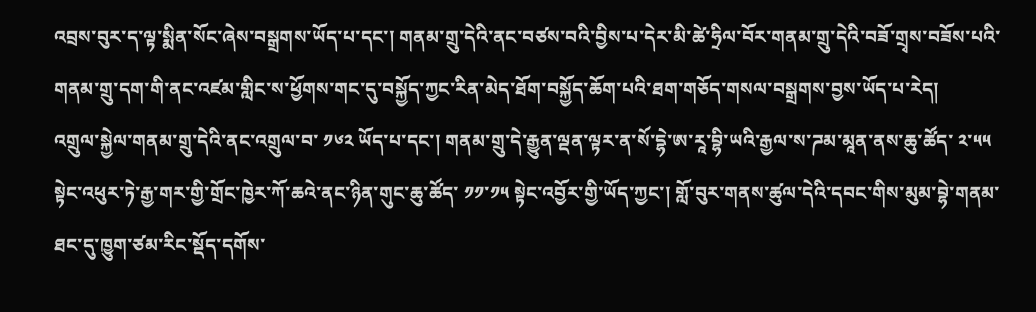འབྲས་བུར་ད་ལྟ་སྨིན་སོང་ཞེས་བསྒྲགས་ཡོད་པ་དང་། གནམ་གྲུ་དེའི་ནང་བཙས་བའི་བྱིས་པ་དེར་མི་ཚེ་ཧྲིལ་བོར་གནམ་གྲུ་དེའི་བཟོ་གྲྭས་བཟོས་པའི་གནམ་གྲུ་དག་གི་ནང་འཛམ་གླིང་ས་ཕྱོགས་གང་དུ་བསྐྱོད་ཀྱང་རིན་མེད་ཐོག་བསྐྱོད་ཆོག་པའི་ཐག་གཅོད་གསལ་བསྒྲགས་བྱས་ཡོད་པ་རེད།
འགྲུལ་སྐྱེལ་གནམ་གྲུ་དེའི་ནང་འགྲུལ་བ་ ༡༦༢ ཡོད་པ་དང་། གནམ་གྲུ་དེ་རྒྱུན་ལྡན་ལྟར་ན་སོ་དྷེ་ཨ་རཱ་བྷི་ཡའི་རྒྱལ་ས་ཌམ་མཱན་ནས་ཆུ་ཚོད་ ༢་༥༥ སྟེང་འཕུར་ཏེ་རྒྱ་གར་གྱི་གྲོང་ཁྱེར་ཀོ་ཆའེ་ནང་ཉིན་གུང་ཆུ་ཚོད་ ༡༡་༡༥ སྟེང་འབྱོར་གྱི་ཡོད་ཀྱང་། གློ་བུར་གནས་ཚུལ་དེའི་དབང་གིས་མུམ་བྷེ་གནམ་ཐང་དུ་ཁྱུག་ཙམ་རིང་སྡོད་དགོས་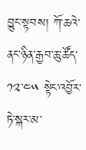བྱུང་སྟབས། ཀོ་ཆའེ་ནང་ཉིན་རྒྱབ་ཆུ་ཚོད་ ༡༢་༤༥ སྟེང་འབྱོར་ཏེ་སྐར་མ་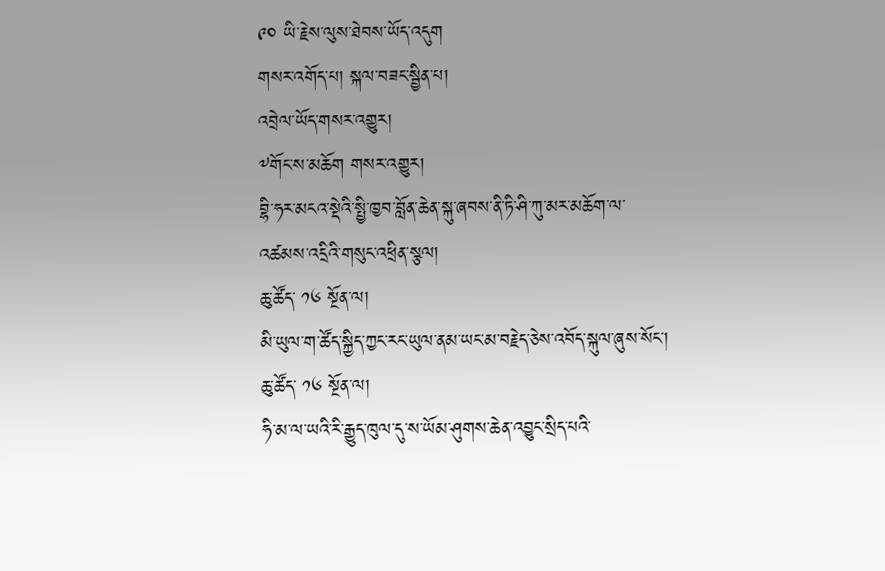༩༠ ཡི་རྗེས་ལུས་ཐེབས་ཡོད་འདུག
གསར་འགོད་པ། སྐལ་བཟང་སྦྱིན་པ།
འབྲེལ་ཡོད་གསར་འགྱུར།
༸གོང་ས་མཆོག གསར་འགྱུར།
བྷི་ཧར་མངའ་སྡེའི་སྤྱི་ཁྱབ་བློན་ཆེན་སྐུ་ཞབས་ནི་ཏི་ཤི་ཀུ་མར་མཆོག་ལ་འཚམས་འདྲིའི་གསུང་འཕྲིན་སྩལ།
ཆུ་ཚོད་ ༡༦ སྔོན་ལ།
མི་ཡུལ་ག་ཚོད་སྐྱིད་ཀྱང་རང་ཡུལ་ནམ་ཡང་མ་བརྗེད་ཅེས་འབོད་སྐུལ་ཞུས་སོང་།
ཆུ་ཚོད་ ༡༦ སྔོན་ལ།
ཧི་མ་ལ་ཡའི་རི་རྒྱུད་ཁུལ་དུ་ས་ཡོམ་ཤུགས་ཆེན་འབྱུང་སྲིད་པའི་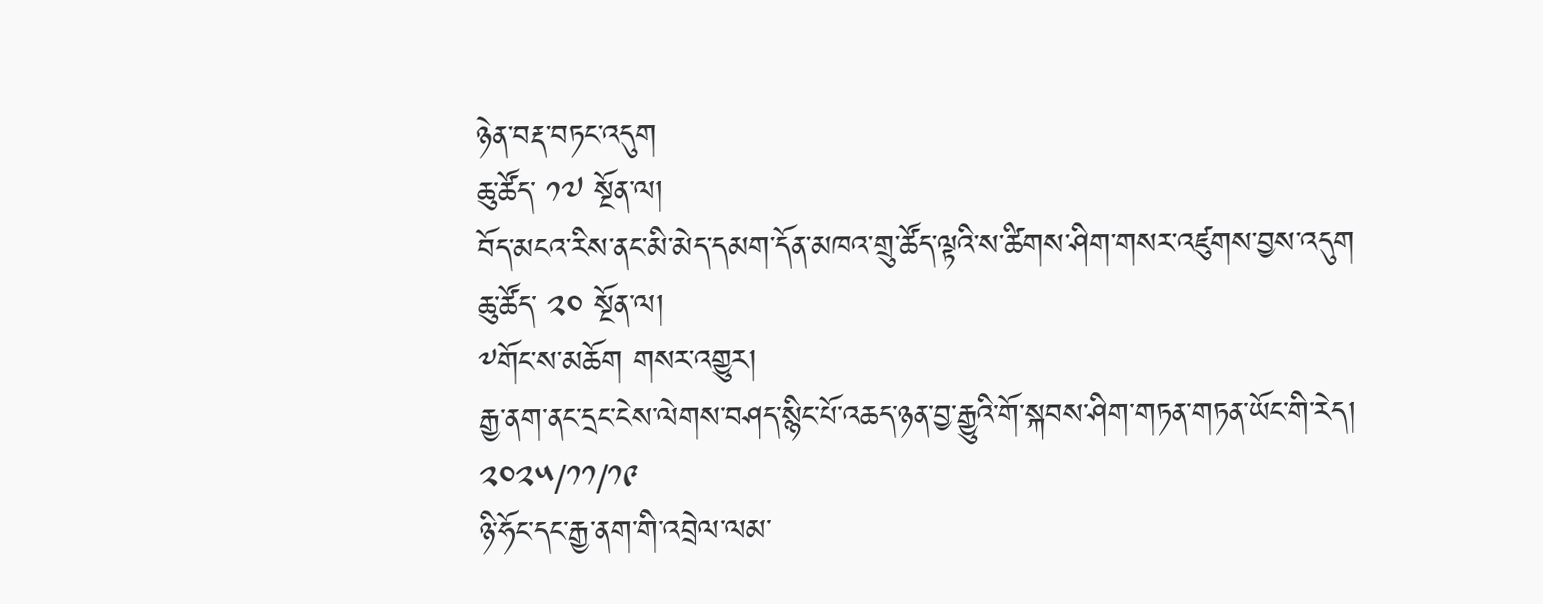ཉེན་བརྡ་བཏང་འདུག
ཆུ་ཚོད་ ༡༧ སྔོན་ལ།
བོད་མངའ་རིས་ནང་མི་མེད་དམག་དོན་མཁའ་གྲུ་ཚོད་ལྟའི་ས་ཚིགས་ཤིག་གསར་འཛུགས་བྱས་འདུག
ཆུ་ཚོད་ ༢༠ སྔོན་ལ།
༸གོང་ས་མཆོག གསར་འགྱུར།
རྒྱ་ནག་ནང་དྲང་ངེས་ལེགས་བཤད་སྙིང་པོ་འཆད་ཉན་བྱ་རྒྱུའི་གོ་སྐབས་ཤིག་གཏན་གཏན་ཡོང་གི་རེད།
༢༠༢༥/༡༡/༡༩
ཉི་ཧོང་དང་རྒྱ་ནག་གི་འབྲེལ་ལམ་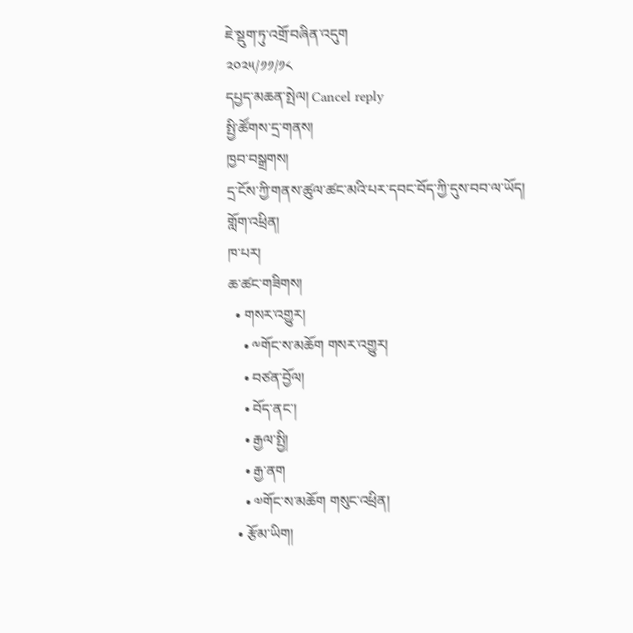ཇེ་སྡུག་ཏུ་འགྲོ་བཞིན་འདུག
༢༠༢༥/༡༡/༡༨
དཔྱད་མཆན་སྤེལ། Cancel reply
སྤྱི་ཚོགས་དྲ་གནས།
ཁྱབ་བསྒྲགས།
དྲ་ངོས་ཀྱི་གནས་ཚུལ་ཚང་མའི་པར་དབང་བོད་ཀྱི་དུས་བབ་ལ་ཡོད།
གློག་འཕྲིན།
ཁ་པར།
ཆ་ཚང་གཟིགས།
  • གསར་འགྱུར།
    • ༸གོང་ས་མཆོག གསར་འགྱུར།
    • བཙན་བྱོལ།
    • བོད་ནང་།
    • རྒྱལ་སྤྱི།
    • རྒྱ་ནག
    • ༧གོང་ས་མཆོག གསུང་འཕྲིན།
  • རྩོམ་ཡིག།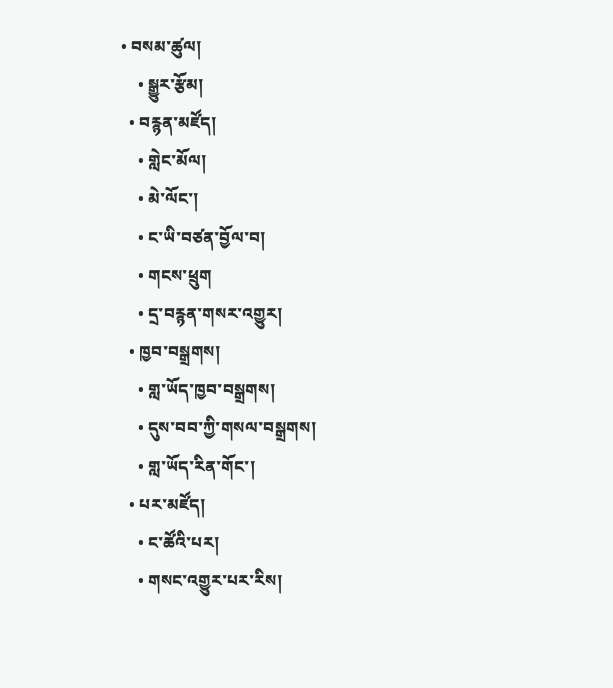• བསམ་ཚུལ།
    • སྒྱུར་རྩོམ།
  • བརྙན་མཛོད།
    • གླེང་མོལ།
    • མེ་ལོང་།
    • ང་ཡི་བཙན་བྱོལ་བ།
    • གངས་ཕྲུག
    • དྲ་བརྙན་གསར་འགྱུར།
  • ཁྱབ་བསྒྲགས།
    • གླ་ཡོད་ཁྱབ་བསྒྲགས།
    • དུས་བབ་ཀྱི་གསལ་བསྒྲགས།
    • གླ་ཡོད་རིན་གོང་།
  • པར་མཛོད།
    • ང་ཚོའི་པར།
    • གསང་འགྱུར་པར་རིས།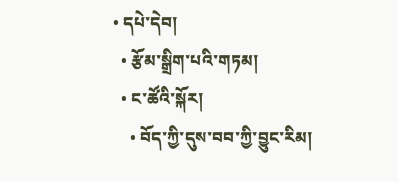• དཔེ་དེབ།
  • རྩོམ་སྒྲིག་པའི་གཏམ།
  • ང་ཚོའི་སྐོར།
    • བོད་ཀྱི་དུས་བབ་ཀྱི་བྱུང་རིམ།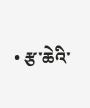• རྩ་ཆེའི་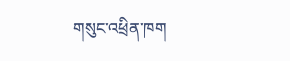གསུང་འཕྲིན་ཁག